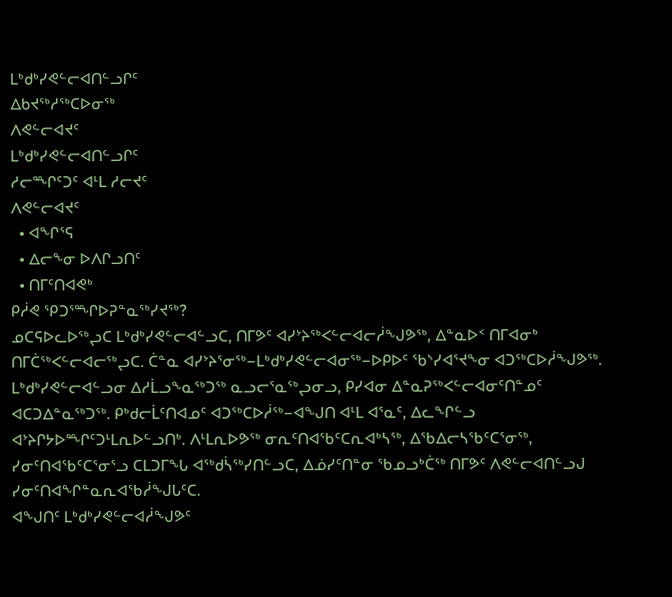ᒪᒃᑯᒃᓯᕙᓪᓕᐊᑎᓪᓗᒋᑦ
ᐃᑲᔪᖅᓱᖅᑕᐅᓂᖅ
ᐱᕙᓪᓕᐊᔪᑦ
ᒪᒃᑯᒃᓯᕙᓪᓕᐊᑎᓪᓗᒋᑦ
ᓱᓕᙱᑦᑐᑦ ᐊᒻᒪ ᓱᓕᔪᑦ
ᐱᕙᓪᓕᐊᔪᑦ
  • ᐊᖏᕐᕋ
  • ᐃᓕᖕᓂ ᐅᐱᒋᓗᑎᑦ
  • ᑎᒥᑦᑎᐊᕙᒃ
ᑭᓲᕙ ᕿᑐᕐᙱᐅᕈᓐᓇᖅᓯᔪᖅ?
ᓄᑕᕋᐅᓚᐅᖅᖢᑕ ᒪᒃᑯᒃᓯᕙᓪᓕᐊᓪᓗᑕ, ᑎᒥᕗᑦ ᐊᓯᔾᔨᖅᐸᓪᓕᐊᓕᓲᖑᕗᖅ, ᐃᓐᓇᐅᑉ ᑎᒥᐊᓂᒃ ᑎᒥᑖᖅᐸᓪᓕᐊᓕᖅᖢᑕ. ᑖᓐᓇ ᐊᓯᔾᔨᕐᓂᖅ−ᒪᒃᑯᒃᓯᕙᓪᓕᐊᓂᖅ−ᐅᑭᐅᑦ ᖃᔅᓯᐊᕐᔪᖕᓂ ᐊᑐᖅᑕᐅᓲᖑᕗᖅ. ᒪᒃᑯᒃᓯᕙᓪᓕᐊᓪᓗᓂ ᐃᓱᒫᓗᖕᓇᖅᑐᖅ ᓇᓗᓕᕐᓇᖅᖢᓂᓗ, ᑭᓯᐊᓂ ᐃᓐᓇᕈᖅᐸᓪᓕᐊᓂᑦᑎᓐᓄᑦ ᐊᑕᑐᐃᓐᓇᖅᑐᖅ. ᑭᒃᑯᓕᒫᑦᑎᐊᓄᑦ ᐊᑐᖅᑕᐅᓲᖅ−ᐊᖑᑎ ᐊᒻᒪ ᐊᕐᓇᑦ, ᐃᓚᖏᓪᓗ ᐊᔾᔨᒋᔭᐅᙱᑦᑐᒻᒪᕆᐅᓪᓗᑎᒃ. ᐱᒻᒪᕆᐅᕗᖅ ᓂᕆᑦᑎᐊᖃᑦᑕᕆᐊᒃᓴᖅ, ᐃᖃᐃᓕᓴᖃᑦᑕᕐᓂᖅ, ᓯᓂᑦᑎᐊᖃᑦᑕᕐᓂᕐᓗ ᑕᒪᑐᒥᖓ ᐊᖅᑯᓵᖅᓯᑎᓪᓗᑕ, ᐃᓅᓯᑦᑎᓐᓂ ᖃᓄᓗᒃᑖᖅ ᑎᒥᕗᑦ ᐱᕙᓪᓕᐊᑎᓪᓗᒍ ᓯᓂᑦᑎᐊᖏᓐᓇᕆᐊᖃᓲᖑᒐᑦᑕ.
ᐊᖑᑎᑦ ᒪᒃᑯᒃᓯᕙᓪᓕᐊᓲᖑᕗᑦ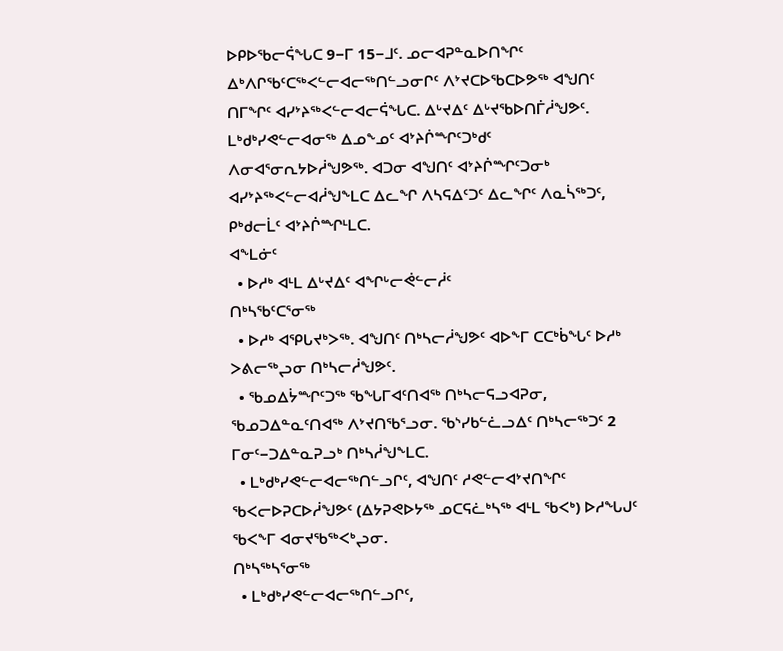ᐅᑭᐅᖃᓕᕌᖓᑕ 9−ᒥ 15−ᒧᑦ. ᓄᓕᐊᕈᓐᓇᐅᑎᖏᑦ ᐃᒃᐱᒋᖃᑦᑕᖅᐸᓪᓕᐊᓕᖅᑎᓪᓗᓂᒋᑦ ᐱᔾᔪᑕᐅᖃᑕᐅᕗᖅ ᐊᖑᑎᑦ ᑎᒥᖏᑦ ᐊᓯᔾᔨᖅᐸᓪᓕᐊᓕᕌᖓᑕ. ᐃᒡᔪᐃᑦ ᐃᒡᔪᖃᐅᑎᒦᓲᖑᕗᑦ.
ᒪᒃᑯᒃᓯᕙᓪᓕᐊᓂᖅ ᐃᓄᖕᓄᑦ ᐊᔾᔨᒌᙱᑦᑐᒃᑯᑦ ᐱᓂᐊᕐᓂᕆᔭᐅᓲᖑᕗᖅ. ᐊᑐᓂ ᐊᖑᑎᑦ ᐊᔾᔨᒌᙱᑦᑐᓂᒃ ᐊᓯᔾᔨᖅᐸᓪᓕᐊᓲᖑᖕᒪᑕ ᐃᓚᖏ ᐱᓴᕋᐃᑦᑐᑦ ᐃᓚᖏᑦ ᐱᓇᓵᖅᑐᑦ, ᑭᒃᑯᓕᒫᑦ ᐊᔾᔨᒌᙱᒻᒪᑕ.
ᐊᖕᒪᓃᑦ
  • ᐅᓱᒃ ᐊᒻᒪ ᐃᒡᔪᐃᑦ ᐊᖏᒡᓕᕚᓪᓕᓲᑦ
ᑎᒃᓴᖃᑦᑕᕐᓂᖅ
  • ᐅᓱᒃ ᐊᕿᒐᔪᒃᐳᖅ. ᐊᖑᑎᑦ ᑎᒃᓴᓕᓲᖑᕗᑦ ᐊᐅᖕᒥ ᑕᑕᒃᑳᖓᑦ ᐅᓱᒃ ᐳᕕᓕᖅᖢᓂ ᑎᒃᓴᓕᓲᖑᕗᑦ.
  • ᖃᓄᐃᔮᙱᑦᑐᖅ ᖃᖓᒥᐊᑦᑎᐊᖅ ᑎᒃᓴᓕᕋᓗᐊᕈᓂ, ᖃᓄᑐᐃᓐᓇᑦᑎᐊᖅ ᐱᔾᔪᑎᖃᕐᓗᓂ. ᖃᔅᓯᑲᓪᓛᓗᐃᑦ ᑎᒃᓴᓕᖅᑐᑦ 2 ᒥᓂᑦ−ᑐᐃᓐᓇᕈᓗᒃ ᑎᒃᓴᓲᖑᖕᒪᑕ.
  • ᒪᒃᑯᒃᓯᕙᓪᓕᐊᓕᖅᑎᓪᓗᒋᑦ, ᐊᖑᑎᑦ ᓱᕙᓪᓕᐊᔾᔪᑎᖏᑦ ᖃᐸᓕᐅᕈᑕᐅᓲᖑᕗᑦ (ᐃᔭᕈᕙᐅᔭᖅ ᓄᑕᕋᓛᒃᓴᖅ ᐊᒻᒪ ᖃᐸᒃ) ᐅᓱᖓᒍᑦ ᖃᐸᖕᒥ ᐊᓂᔪᖃᖅᐸᒃᖢᓂ.
ᑎᒃᓴᖅᓴᕐᓂᖅ
  • ᒪᒃᑯᒃᓯᕙᓪᓕᐊᓕᖅᑎᓪᓗᒋᑦ,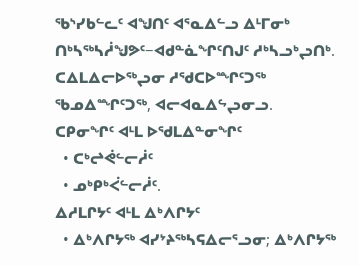ᖃᔅᓯᑲᓪᓚᑦ ᐊᖑᑎᑦ ᐊᕐᓇᐃᓪᓗ ᐃᒻᒥᓂᒃ ᑎᒃᓴᖅᓴᓲᖑᕗᑦ−ᐊᑯᓐᓈᖏᑦᑎᒍᑦ ᓱᒃᓴᓗᒃᖢᑎᒃ. ᑕᐃᒪᐃᓕᐅᖅᖢᓂ ᓱᖁᑕᐅᙱᑦᑐᖅ ᖃᓄᐃᙱᑦᑐᖅ, ᐊᓕᐊᓇᐃᖦᖢᓂᓗ.
ᑕᑭᓂᖏᑦ ᐊᒻᒪ ᐅᖁᒪᐃᓐᓂᖏᑦ
  • ᑕᒃᖠᕚᓪᓕᓲᑦ
  • ᓄᒃᑭᒃᐹᓪᓕᓲᑦ.
ᐃᓱᒪᒋᔭᑦ ᐊᒻᒪ ᐃᒃᐱᒋᔭᑦ
  • ᐃᒃᐱᒋᔭᖅ ᐊᓯᔾᔨᖅᓴᕋᐃᓕᕐᓗᓂ; ᐃᒃᐱᒋᔭᖅ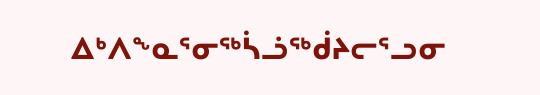ᐃᒃᐱᖕᓇᕐᓂᖅᓵᓘᖅᑰᔨᓕᕐᓗᓂ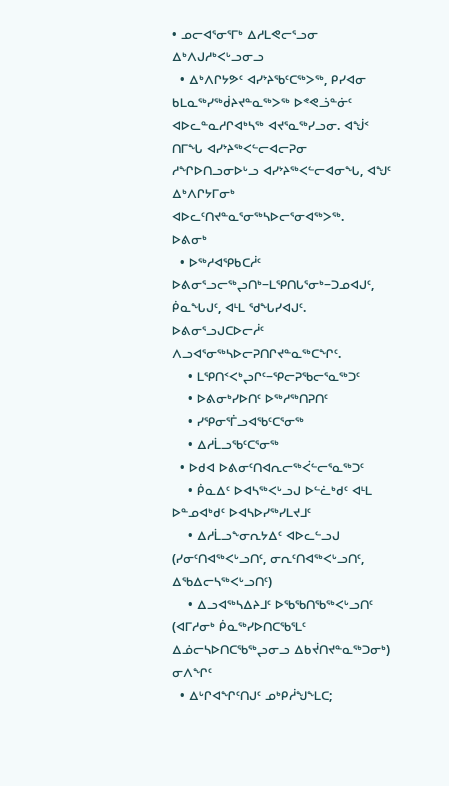• ᓄᓕᐊᕐᓂᕐᒥᒃ ᐃᓱᒪᕙᓕᕐᓗᓂ ᐃᒃᐱᒍᓱᒃᐸᒡᓗᓂᓗ
  • ᐃᒃᐱᒋᔭᕗᑦ ᐊᓯᔾᔨᖃᑦᑕᖅᐳᖅ, ᑭᓯᐊᓂ ᑲᒪᓇᖅᓯᖅᑰᔨᔪᓐᓇᖅᐳᖅ ᐅᕝᕙᓘᓐᓃᑦ ᐊᐅᓚᓐᓇᓱᒋᐊᒃᓴᖅ ᐊᔪᕐᓇᖅᓯᓗᓂ. ᐊᖒᑉ ᑎᒥᖓ ᐊᓯᔾᔨᖅᐸᓪᓕᐊᓕᕈᓂ ᓱᖏᐅᑎᓗᓂᐅᒡᓗ ᐊᓯᔾᔨᖅᐸᓪᓕᐊᓂᖓ, ᐊᖑᑦ ᐃᒃᐱᒋᔭᒥᓂᒃ ᐊᐅᓚᑦᑎᔪᓐᓇᕐᓂᖅᓴᐅᓕᕐᓂᐊᖅᐳᖅ.
ᐅᕕᓂᒃ
  • ᐅᖅᓱᐊᕿᑲᑕᓲᑦ ᐅᕕᓂᕐᓗᓕᖅᖢᑎᒃ−ᒪᕿᑎᒐᕐᓂᒃ−ᑐᓄᐊᒍᑦ, ᑮᓇᖓᒍᑦ, ᐊᒻᒪ ᖁᖓᓯᐊᒍᑦ. ᐅᕕᓂᕐᓗᒍᑕᐅᓕᓲᑦ ᐱᓗᐊᕐᓂᖅᓴᐅᓕᕈᑎᒋᔪᓐᓇᖅᑕᖏᑦ.
    • ᒪᕿᑎᑉᐸᒃᖢᒋᑦ−ᕿᓕᕈᖃᓕᕐᓇᖅᑐᑦ
    • ᐅᕕᓂᒃᓯᐅᑎᑦ ᐅᖅᓱᖅᑎᕈᑎᑦ
    • ᓯᕿᓂᕐᒦᓗᐊᖃᑦᑕᕐᓂᖅ
    • ᐃᓱᒫᓗᖃᑦᑕᕐᓂᖅ
  • ᐅᑯᐊ ᐅᕕᓂᑦᑎᐊᕆᓕᖅᐹᓪᓕᕐᓇᖅᑐᑦ
    • ᑮᓇᐃᑦ ᐅᐊᓴᖅᐸᒡᓗᒍ ᐅᓪᓛᒃᑯᑦ ᐊᒻᒪ ᐅᓐᓄᐊᒃᑯᑦ ᐅᐊᓴᐅᓯᖅᓯᒪᔪᒧᑦ
    • ᐃᓱᒫᓗᖕᓂᕆᔭᐃᑦ ᐊᐅᓚᓪᓗᒍ (ᓯᓂᑦᑎᐊᖅᐸᒡᓗᑎᑦ, ᓂᕆᑦᑎᐊᖅᐸᒡᓗᑎᑦ, ᐃᖃᐃᓕᓴᖅᐸᒡᓗᑎᑦ)
    • ᐃᓗᐊᖅᓴᐃᔨᒧᑦ ᐅᖃᖃᑎᖃᖅᐸᒡᓗᑎᑦ (ᐊᒥᓱᓂᒃ ᑮᓇᖅᓯᐅᑎᑕᖃᕐᒪᑦ ᐃᓅᓕᓴᐅᑎᑕᖃᖅᖢᓂᓗ ᐃᑲᔫᑎᔪᓐᓇᖅᑐᓂᒃ)
ᓂᐱᖏᑦ
  • ᐃᒡᒋᐊᖏᑦᑎᒍᑦ ᓄᒃᑭᓲᖑᖕᒪᑕ;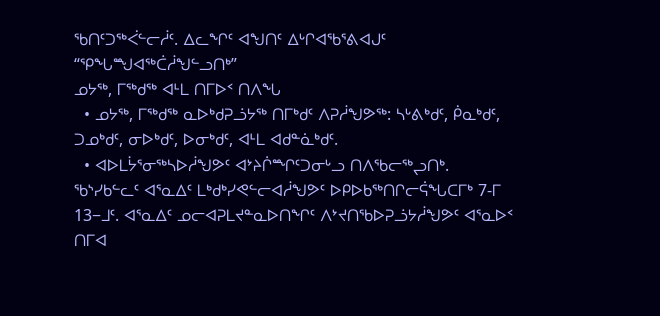ᖃᑎᑦᑐᖅᐹᓪᓕᓲᑦ. ᐃᓚᖏᑦ ᐊᖑᑎᑦ ᐃᒡᒋᐊᖃᕐᕕᐊᒍᑦ “ᕿᖓᙳᐊᖅᑖᓲᖑᓪᓗᑎᒃ”
ᓄᔭᖅ, ᒥᖅᑯᖅ ᐊᒻᒪ ᑎᒥᐅᑉ ᑎᐱᖓ
  • ᓄᔭᖅ, ᒥᖅᑯᖅ ᓇᐅᒃᑯᕈᓘᔭᖅ ᑎᒥᒃᑯᑦ ᐱᕈᓲᖑᕗᖅ: ᓴᒡᕕᒃᑯᑦ, ᑮᓇᒃᑯᑦ, ᑐᓄᒃᑯᑦ, ᓂᐅᒃᑯᑦ, ᐅᓂᒃᑯᑦ, ᐊᒻᒪ ᐊᑯᓐᓈᒃᑯᑦ.
  • ᐊᐅᒪᔮᕐᓂᖅᓴᐅᓲᖑᕗᑦ ᐊᔾᔨᒌᙱᑦᑐᓂᒡᓗ ᑎᐱᖃᓕᖅᖢᑎᒃ.
ᖃᔅᓯᑲᓪᓚᑦ ᐊᕐᓇᐃᑦ ᒪᒃᑯᒃᓯᕙᓪᓕᐊᓲᖑᕗᑦ ᐅᑭᐅᑲᖅᑎᒋᓕᕌᖓᑕᒥᒃ 7-ᒥ 13−ᒧᑦ. ᐊᕐᓇᐃᑦ ᓄᓕᐊᕈᒪᔪᓐᓇᐅᑎᖏᑦ ᐱᔾᔪᑎᖃᐅᕈᓘᔭᓲᖑᕗᑦ ᐊᕐᓇᐅᑉ ᑎᒥᐊ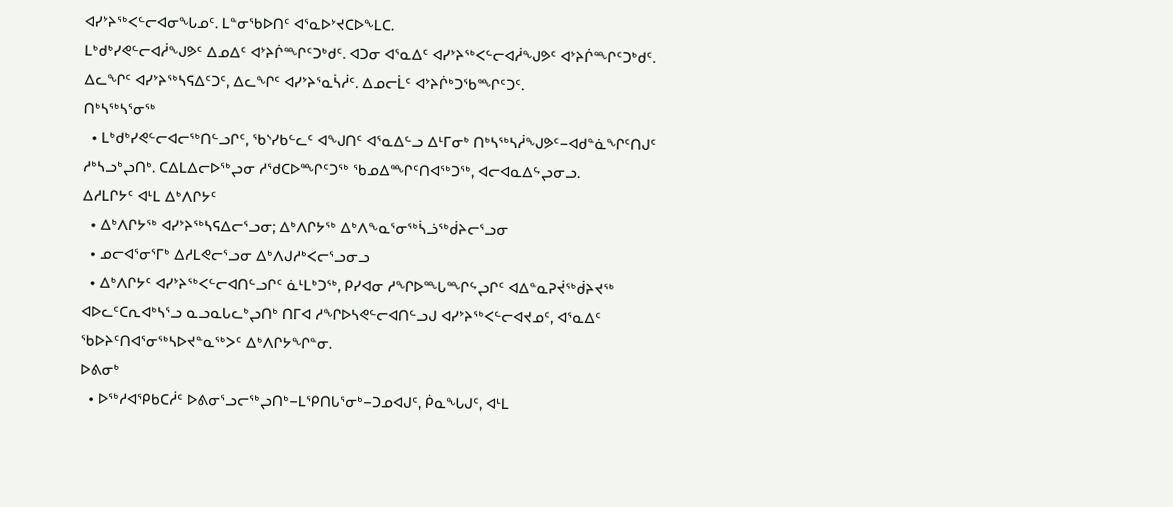ᐊᓯᔾᔨᖅᐸᓪᓕᐊᓂᖓᓄᑦ. ᒪᓐᓂᖃᐅᑎᑦ ᐊᕐᓇᐅᔾᔪᑕᐅᖕᒪᑕ.
ᒪᒃᑯᒃᓯᕙᓪᓕᐊᓲᖑᕗᑦ ᐃᓄᐃᑦ ᐊᔾᔨᒌᙱᑦᑐᒃᑯᑦ. ᐊᑐᓂ ᐊᕐᓇᐃᑦ ᐊᓯᔾᔨᖅᐸᓪᓕᐊᓲᖑᕗᑦ ᐊᔾᔨᒌᙱᑦᑐᒃᑯᑦ. ᐃᓚᖏᑦ ᐊᓯᔾᔨᖅᓴᕋᐃᑦᑐᑦ, ᐃᓚᖏᑦ ᐊᓯᔾᔨᕐᓇᓵᓲᑦ. ᐃᓄᓕᒫᑦ ᐊᔾᔨᒌᒃᑐᖃᙱᑦᑐᑦ.
ᑎᒃᓴᖅᓴᕐᓂᖅ
  • ᒪᒃᑯᒃᓯᕙᓪᓕᐊᓕᖅᑎᓪᓗᒋᑦ, ᖃᔅᓯᑲᓪᓚᑦ ᐊᖑᑎᑦ ᐊᕐᓇᐃᓪᓗ ᐃᒻᒥᓂᒃ ᑎᒃᓴᖅᓴᓲᖑᕗᑦ−ᐊᑯᓐᓈᖏᑦᑎᒍᑦ ᓱᒃᓴᓗᒃᖢᑎᒃ. ᑕᐃᒪᐃᓕᐅᖅᖢᓂ ᓱᖁᑕᐅᙱᑦᑐᖅ ᖃᓄᐃᙱᑦᑎᐊᖅᑐᖅ, ᐊᓕᐊᓇᐃᖦᖢᓂᓗ.
ᐃᓱᒪᒋᔭᑦ ᐊᒻᒪ ᐃᒃᐱᒋᔭᑦ
  • ᐃᒃᐱᒋᔭᖅ ᐊᓯᔾᔨᖅᓴᕋᐃᓕᕐᓗᓂ; ᐃᒃᐱᒋᔭᖅ ᐃᒃᐱᖕᓇᕐᓂᖅᓵᓘᖅᑰᔨᓕᕐᓗᓂ
  • ᓄᓕᐊᕐᓂᕐᒥᒃ ᐃᓱᒪᕙᓕᕐᓗᓂ ᐃᒃᐱᒍᓱᒃᐸᓕᕐᓗᓂᓗ
  • ᐃᒃᐱᒋᔭᑦ ᐊᓯᔾᔨᖅᐸᓪᓕᐊᑎᓪᓗᒋᑦ ᓈᒻᒪᒃᑐᖅ, ᑭᓯᐊᓂ ᓱᖏᐅᙵᙱᖦᖢᒋᑦ ᐊᐃᓐᓇᕈᔫᖅᑰᔨᔪᖅ ᐊᐅᓚᑦᑕᕆᐊᒃᓴᕐᓗ ᓇᓗᓇᒐᓚᒃᖢᑎᒃ ᑎᒥᐊ ᓱᖏᐅᓴᕙᓪᓕᐊᑎᓪᓗᒍ ᐊᓯᔾᔨᖅᐸᓪᓕᐊᔪᓄᑦ, ᐊᕐᓇᐃᑦ ᖃᐅᔨᑦᑎᐊᕐᓂᖅᓴᐅᔪᓐᓇᖅᐳᑦ ᐃᒃᐱᒋᔭᖏᓐᓂ.
ᐅᕕᓂᒃ
  • ᐅᖅᓱᐊᕿᑲᑕᓲᑦ ᐅᕕᓂᕐᓗᓕᖅᖢᑎᒃ−ᒪᕿᑎᒐᕐᓂᒃ−ᑐᓄᐊᒍᑦ, ᑮᓇᖓᒍᑦ, ᐊᒻᒪ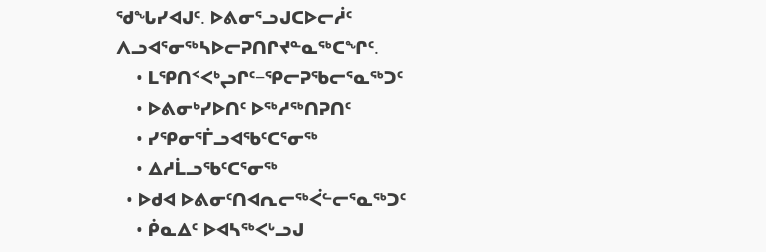ᖁᖓᓯᐊᒍᑦ. ᐅᕕᓂᕐᓗᒍᑕᐅᓕᓲᑦ ᐱᓗᐊᕐᓂᖅᓴᐅᓕᕈᑎᒋᔪᓐᓇᖅᑕᖏᑦ.
    • ᒪᕿᑎᑉᐸᒃᖢᒋᑦ−ᕿᓕᕈᖃᓕᕐᓇᖅᑐᑦ
    • ᐅᕕᓂᒃᓯᐅᑎᑦ ᐅᖅᓱᖅᑎᕈᑎᑦ
    • ᓯᕿᓂᕐᒦᓗᐊᖃᑦᑕᕐᓂᖅ
    • ᐃᓱᒫᓗᖃᑦᑕᕐᓂᖅ
  • ᐅᑯᐊ ᐅᕕᓂᑦᑎᐊᕆᓕᖅᐹᓪᓕᕐᓇᖅᑐᑦ
    • ᑮᓇᐃᑦ ᐅᐊᓴᖅᐸᒡᓗᒍ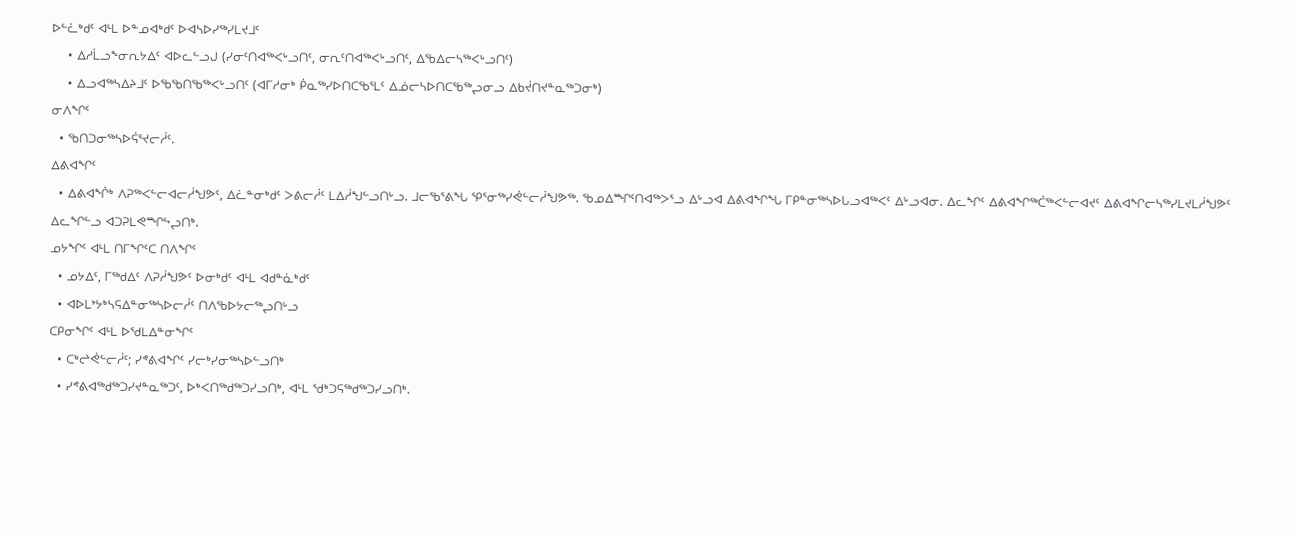ᐅᓪᓛᒃᑯᑦ ᐊᒻᒪ ᐅᓐᓄᐊᒃᑯᑦ ᐅᐊᓴᐅᓯᖅᓯᒪᔪᒧᑦ
    • ᐃᓱᒫᓗᖕᓂᕆᔭᐃᑦ ᐊᐅᓚᓪᓗᒍ (ᓯᓂᑦᑎᐊᖅᐸᒡᓗᑎᑦ, ᓂᕆᑦᑎᐊᖅᐸᒡᓗᑎᑦ, ᐃᖃᐃᓕᓴᖅᐸᒡᓗᑎᑦ)
    • ᐃᓗᐊᖅᓴᐃᔨᒧᑦ ᐅᖃᖃᑎᖃᖅᐸᒡᓗᑎᑦ (ᐊᒥᓱᓂᒃ ᑮᓇᖅᓯᐅᑎᑕᖃᕐᒪᑦ ᐃᓅᓕᓴᐅᑎᑕᖃᖅᖢᓂᓗ ᐃᑲᔫᑎᔪᓐᓇᖅᑐᓂᒃ)
ᓂᐱᖏᑦ
  • ᖃᑎᑐᓂᖅᓴᐅᕌᕐᔪᓕᓲᑦ.
ᐃᕕᐊᖏᑦ
  • ᐃᕕᐊᖐᒃ ᐱᕈᖅᐸᓪᓕᐊᓕᓲᖑᕗᑦ, ᐃᓛᓐᓂᒃᑯᑦ ᐳᕕᓕᓲᑦ ᒪᐃᓲᖑᓪᓗᑎᒡᓗ. ᒧᓕᖃᕐᕕᖓ ᕿᕐᓂᖅᓯᕚᓪᓕᓲᖑᕗᖅ. ᖃᓄᐃᙱᑦᑎᐊᖅᐳᕐᓗ ᐃᒡᓗᐊ ᐃᕕᐊᖏᖓ ᒥᑭᓐᓂᖅᓴᐅᒐᓗᐊᖅᐸᑦ ᐃᒡᓗᐊᓂ. ᐃᓚᖏᑦ ᐃᕕᐊᖏᖅᑖᖅᐸᓪᓕᐊᔪᑦ ᐃᕕᐊᖏᓕᓴᖅᓯᒪᔪᒪᓲᖑᕗᑦ ᐃᓚᖏᓪᓗ ᐊᑐᕈᒪᕙᙱᖦᖢᑎᒃ.
ᓄᔭᖏᑦ ᐊᒻᒪ ᑎᒥᖏᑦᑕ ᑎᐱᖏᑦ
  • ᓄᔭᐃᑦ, ᒥᖅᑯᐃᑦ ᐱᕈᓲᖑᕗᑦ ᐅᓂᒃᑯᑦ ᐊᒻᒪ ᐊᑯᓐᓈᒃᑯᑦ
  • ᐊᐅᒪᔾᔭᒃᓴᕋᐃᓐᓂᖅᓴᐅᓕᓲᑦ ᑎᐱᖃᐅᔭᓕᖅᖢᑎᒡᓗ
ᑕᑭᓂᖏᑦ ᐊᒻᒪ ᐅᖁᒪᐃᓐᓂᖏᑦ
  • ᑕᒃᖠᕚᓪᓕᓲᑦ; ᓯᕝᕕᐊᖏᑦ ᓯᓕᒃᓯᓂᖅᓴᐅᓪᓗᑎᒃ
  • ᓯᕝᕕᐊᖅᑯᖅᑐᓯᔪᓐᓇᖅᑐᑦ, ᐅᒃᐸᑎᖅᑯᖅᑐᓯᓗᑎᒃ, ᐊᒻᒪ ᖁᒃᑐᕋᖅᑯᖅᑐᓯᓗᑎᒃ.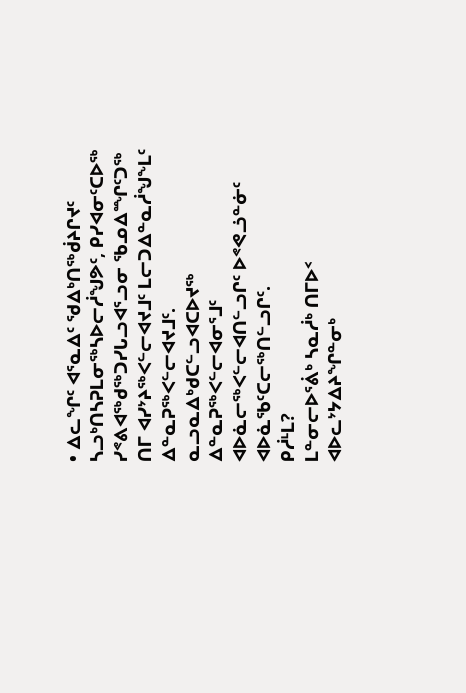• ᐃᓚᖏᑦ ᐊᕐᓇᐃᑦ ᖁᐃᒃᑎᖅᑰᔨᒋᔪᑦ ᓴᓗᒃᑎᓴᕈᒪᓂᖅᓴᐅᓕᓲᖑᕗᑦ, ᑭᓯᐊᓂᑦᑕᐅᖅ ᓯᕝᕕᐊᖅᑯᖅᑐᓯᒐᓗᐊᕐᓗᓂ ᖃᓄᐃᙱᑦᑐᖅ ᑎᒥ ᐊᓯᔾᔨᖅᐸᓪᓕᐊᔪᒧᑦ ᒪᓕᑐᐃᓐᓇᓲᖑᖕᒪᑦ ᐃᓐᓇᕈᖅᐸᓪᓕᐊᔪᒧᑦ.
ᓇᓗᓇᐃᒃᑯᑕᓪᓗᐊᑕᐅᔪᖅ ᐃᓐᓇᕈᖅᐸᓪᓕᐊᓂᕐᒧᑦ ᐊᐅᓈᓕᖅᐸᓪᓕᐊᑎᓪᓗᒋᑦ ᐅᕝᕙᓘᓐᓃᑦ ᐊᐅᓈᖃᑦᑕᓕᖅᑎᓪᓗᒋᑦ.
ᑭᓲᒻᒪ?
ᒪᓐᓂᓕᐅᕐᕖᒃ ᓴᓇᓲᒃ ᑎᒥᐅᑉ ᐊᐅᓚᔾᔭᐃᔨᖏᓐᓂᒃ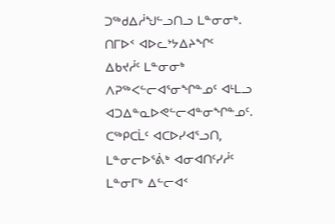ᑐᖅᑯᐃᓲᖑᓪᓗᑎᓗ ᒪᓐᓂᓂᒃ. ᑎᒥᐅᑉ ᐊᐅᓚᔾᔭᐃᔨᖏᑦ ᐃᑲᔪᓲᑦ ᒪᓐᓂᓂᒃ ᐱᕈᖅᐸᓪᓕᐊᕐᓂᖏᓐᓄᑦ ᐊᒻᒪᓗ ᐊᑐᐃᓐᓇᐅᕙᓪᓕᐊᓐᓂᖏᓐᓄᑦ. ᑕᖅᑭᑕᒫᑦ ᐊᑕᐅᓯᐊᕐᓗᑎ, ᒪᓐᓂᓕᐅᕐᕖᒃ ᐊᓂᐊᑎᑦᓯᓲᑦ ᒪᓐᓂᒥᒃ ᐃᓪᓕᐊᑉ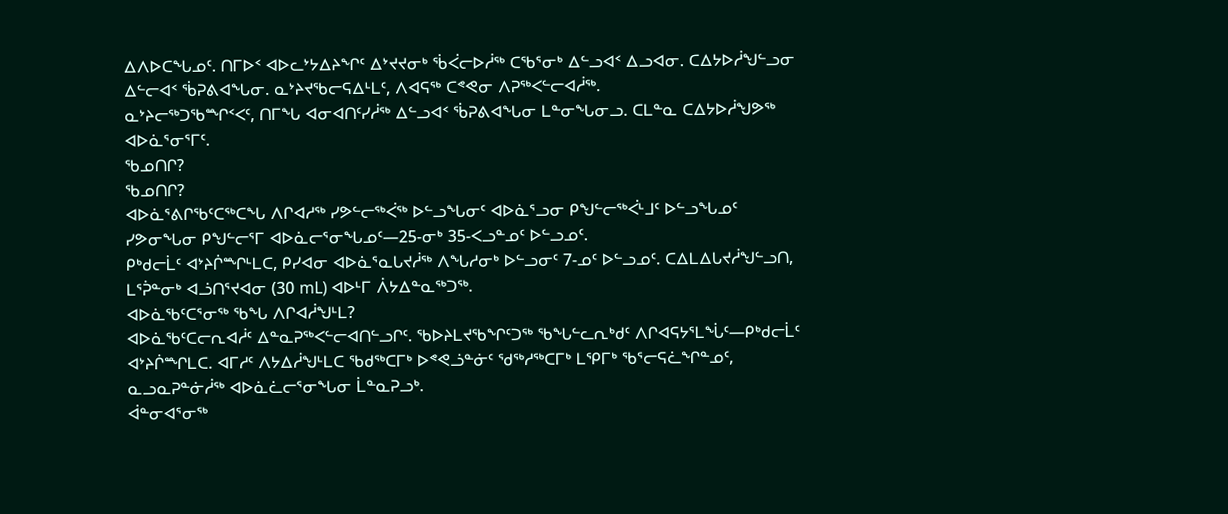ᐃᐱᐅᑕᖓᓄᑦ. ᑎᒥᐅᑉ ᐊᐅᓚᔾᔭᐃᔨᖏᑦ ᐃᔾᔪᔪᓂᒃ ᖄᐹᓕᐅᓲᖅ ᑕᖃᕐᓂᒃ ᐃᓪᓗᐊᑉ ᐃᓗᐊᓂ. ᑕᐃᔭᐅᓲᖑᓪᓗᓂ ᐃᓪᓕᐊᑉ ᖄᕈᕕᐊᖓᓂ. ᓇᔾᔨᔪᖃᓕᕋᐃᒻᒪᑦ, ᐱᐊᕋᖅ ᑕᕝᕙᓂ ᐱᕈᖅᐸᓪᓕᐊᓲᖅ.
ᓇᔾᔨᓕᖅᑐᖃᙱᑉᐸᑦ, ᑎᒥᖓ ᐊᓂᐊᑎᑦᓯᓲᖅ ᐃᓪᓗᐊᑉ ᖄᕈᕕᐊᖓᓂ ᒪᓐᓂᖓᓂᓗ. ᑕᒪᓐᓇ ᑕᐃᔭᐅᓲᖑᕗᖅ ᐊᐅᓈᕐᓂᕐᒥᑦ.
ᖃᓄᑎᒋ?
ᖃᓄᑎᒋ?
ᐊᐅᓈᕐᕕᒋᖃᑦᑕᖅᑕᖓ ᐱᒋᐊᓱᖅ ᓯᕗᓪᓕᖅᐹᖅ ᐅᓪᓗᖓᓂᑦ ᐊᐅᓈᕐᓗᓂ ᑭᖑᓪᓕᖅᐹᒻᒧᑦ ᐅᓪᓗᖓᓄᑦ ᓯᕗᓂᖓᓂ ᑭᖑᓪᓕᕐᒥ ᐊᐅᓈᓕᕐᓂᖓᓄᑦ—25-ᓂᒃ 35-ᐸᓗᓐᓄᑦ ᐅᓪᓗᓄᑦ.
ᑭᒃᑯᓕᒫᑦ ᐊᔾᔨᒌᙱᒻᒪᑕ, ᑭᓯᐊᓂ ᐊᐅᓈᕐᓇᒐᔪᓲᖅ ᐱᖓᓱᓂᒃ ᐅᓪᓗᓂᑦ 7-ᓄᑦ ᐅᓪᓗᓄᑦ. ᑕᐃᒪᐃᒐᔪᓲᖑᓪᓗᑎ, ᒪᕐᕉᓐᓂᒃ ᐊᓘᑎᕐᔪᐊᓂ (30 mL) ᐊᐅᒻᒥ ᐲᔭᐃᓐᓇᖅᑐᖅ.
ᐊᐅᓈᖃᑦᑕᕐᓂᖅ ᖃᖓ ᐱᒋᐊᓲᖑᒻᒪ?
ᐊᐅᓈᖃᑦᑕᓕᕆᐊᓲᑦ ᐃᓐᓇᕈᖅᐸᓪᓕᐊᑎᓪᓗᒋᑦ. ᖃᐅᔨᒪᔪᖃᖏᑦᑐᖅ ᖃᖓᓪᓚᕆᒃᑯᑦ ᐱᒋᐊᕋᔭᕐᒪᖔᑦ—ᑭᒃᑯᓕᒫᑦ ᐊᔾᔨᒌᙱᒪᑕ. ᐊᒥᓱᑦ ᐱᔭᐃᓲᖑᒻᒪᑕ ᖃᑯᖅᑕᒥᒃ ᐅᕝᕙᓘᓐᓃᑦ ᖁᖅᓱᖅᑕᒥᒃ ᒪᕿᒥᒃ ᖃᕐᓕᕋᓛᖏᓐᓄᑦ, ᓇᓗᓇᕈᓐᓃᓲᖅ ᐊᐅᓈᓛᓕᕐᓂᖓᓂ ᒫᓐᓇᕈᓗᒃ.
ᐋᓐᓂᐊᕐᓂᖅ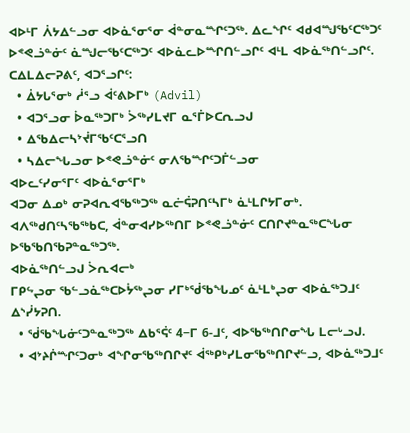ᐊᐅᒻᒥ ᐲᔭᐃᓪᓗᓂ ᐊᐅᓈᕐᓂᕐᓂ ᐋᓐᓂᓇᙱᑦᑐᖅ. ᐃᓚᖏᑦ ᐊᑯᐊᙳᖃᑦᑕᖅᑐᑦ ᐅᕝᕙᓘᓐᓃᑦ ᓈᙳᓕᖃᑦᑕᖅᑐᑦ ᐊᐅᓈᓚᐅᙱᑎᓪᓗᒋᑦ ᐊᒻᒪ ᐊᐅᓈᖅᑎᓪᓗᒋᑦ. ᑕᐃᒪᐃᓕᕈᕕᑦ, ᐊᑐᕐᓗᒋᑦ:
  • ᐄᔭᒐᕐᓂᒃ ᓲᕐᓗ ᐋᑦᕕᐅᒥᒃ (Advil)
  • ᐊᑐᕐᓗᓂ ᐆᓇᖅᑐᒥᒃ ᐴᖅᓯᒪᔪᒥ ᓇᕐᒦᐅᑕᕆᓗᒍ
  • ᐃᖃᐃᓕᓴᔾᔫᒥᖃᑦᑕᕐᓗᑎ
  • ᓴᐃᓕᖓᓗᓂ ᐅᕝᕙᓘᓐᓃᑦ ᓂᐱᖃᙱᑦᑐᒦᓪᓗᓂ
ᐊᐅᓚᑦᓯᓂᕐᒥᑦ ᐊᐅᓈᕐᓂᕐᒥᒃ
ᐊᑐᓂ ᐃᓄᒃ ᓂᕈᐊᕆᐊᖃᖅᑐᖅ ᓇᓖᕌᕈᑎᑦᓴᒥᒃ ᓈᒻᒪᒋᔭᒥᓂᒃ. ᐊᐱᖅᑯᑎᑦᓴᖃᖅᑲᑕ, ᐋᓐᓂᐊᓯᐅᖅᑎᒥ ᐅᕝᕙᓘᓐᓃᑦ ᑕᑎᒋᔪᓐᓇᖅᑕᖓᓂ ᐅᖃᖃᑎᖃᕈᓐᓇᖅᑐᖅ.
ᐊᐅᓈᖅᑎᓪᓗᒍ ᐴᕆᐊᓕᒃ
ᒥᑭᖦᖢᓂ ᖃᓪᓗᓈᖅᑕᐅᔮᖅᖢᓂ ᓯᒥᒃᖂᖃᖓᓄᑦ ᓈᒻᒪᒃᖢᓂ ᐊᐅᓈᖅᑐᒧᑦ ᐃᔅᓰᔭᕈᑎ.
  • ᖂᖃᖓᓃᑦᑐᓐᓇᖅᑐᖅ ᐃᑲᕐᕌᑦ 4−ᒥ 6-ᒧᑦ, ᐊᐅᖃᖅᑎᒋᓂᖓ ᒪᓕᒡᓗᒍ.
  • ᐊᔾᔨᒌᙱᑦᑐᓂᒃ ᐊᖏᓂᖃᖅᑎᒋᔪᑦ ᐋᖅᑭᒃᓯᒪᓂᖃᖅᑎᒋᔪᓪᓗ, ᐊᐅᓈᖅᑐᒧᑦ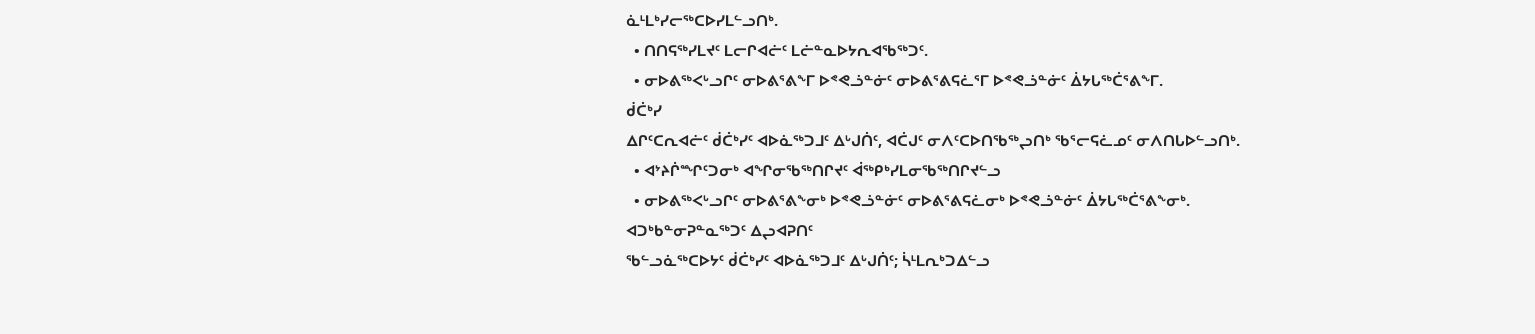ᓈᒻᒪᒃᓯᓕᖅᑕᐅᓯᒪᓪᓗᑎᒃ.
  • ᑎᑎᕋᖅᓯᒪᔪᑦ ᒪᓕᒋᐊᓖᑦ ᒪᓖᓐᓇᐅᔭᕆᐊᖃᖅᑐᑦ.
  • ᓂᐅᕕᖅᐸᒡᓗᒋᑦ ᓂᐅᕕᕐᕕᖕᒥ ᐅᕝᕙᓘᓐᓃᑦ ᓂᐅᕕᕐᕕᕋᓛᕐᒥ ᐅᕝᕙᓘᓐᓃᑦ ᐄᔭᒐᖅᑖᕐᕕᖕᒥ.
ᑰᑖᒃᓯ
ᐃᒋᑦᑕᕆᐊᓖᑦ ᑰᑖᒃᓯᑦ ᐊᐅᓈᖅᑐᒧᑦ ᐃᒡᒍᑏᑦ, ᐊᑖᒍᑦ ᓂᐱᑦᑕᐅᑎᖃᖅᖢᑎᒃ ᖃᕐᓕᕋᓛᓄᑦ ᓂᐱᑎᒐᐅᓪᓗᑎᒃ.
  • ᐊᔾᔨᒌᙱᑦᑐᓂᒃ ᐊᖏᓂᖃᖅᑎᒋᔪᑦ ᐋᖅᑭᒃᓯᒪᓂᖃᖅᑎᒋᔪᓪᓗ
  • ᓂᐅᕕᖅᐸᒡᓗᒋᑦ ᓂᐅᕕᕐᕕᖕᓂᒃ ᐅᕝᕙᓘᓐᓃᑦ ᓂᐅᕕᕐᕕᕋᓛᓂᒃ ᐅᕝᕙᓘᓐᓃᑦ ᐄᔭᒐᖅᑖᕐᕕᖕᓂᒃ.
ᐊᑐᒃᑲᓐᓂᕈᓐᓇᖅᑐᑦ ᐃᖢᐊᕈᑎᑦ
ᖃᓪᓗᓈᖅᑕᐅᔭᑦ ᑰᑖᒃᓯᑦ ᐊᐅᓈᖅᑐᒧᑦ ᐃᒡᒍᑏᑦ; ᓵᒻᒪᕆᒃᑐᐃᓪᓗ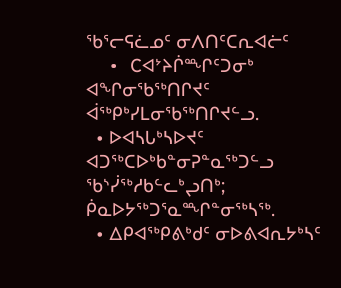ᖃᕐᓕᕋᓛᓄᑦ ᓂᐱᑎᑦᑕᕆᐊᓖᑦ
  • Cᐊᔾᔨᒌᙱᑦᑐᓂᒃ ᐊᖏᓂᖃᖅᑎᒋᔪᑦ ᐋᖅᑭᒃᓯᒪᓂᖃᖅᑎᒋᔪᓪᓗ.
  • ᐅᐊᓴᒐᒃᓴᐅᔪᑦ ᐊᑐᖅᑕᐅᒃᑲᓐᓂᕈᓐᓇᖅᑐᓪᓗ ᖃᔅᓰᖅᓱᑲᓪᓚᒃᖢᑎᒃ; ᑮᓇᐅᔭᖅᑐᕐᓇᙱᓐᓂᖅᓴᖅ.
  • ᐃᑭᐊᖅᑭᕕᒃᑯᑦ ᓂᐅᕕᐊᕆᔭᒃᓴᑦ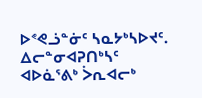ᐅᕝᕙᓘᓐᓃᑦ ᓴᓇᔭᒃᓴᐅᔪᑦ. ᐃᓕᓐᓂᐊᕈᑎᒃᓴᑦ
ᐊᐅᓈᕐᕕᒃ ᐴᕆᐊᓕᒃ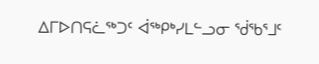ᐃᒥᐅᑎᕋᓛᖅᑐᑦ ᐋᖅᑭᒃᓯᒪᓪᓗᓂ ᖂᖃᕐᒧᑦ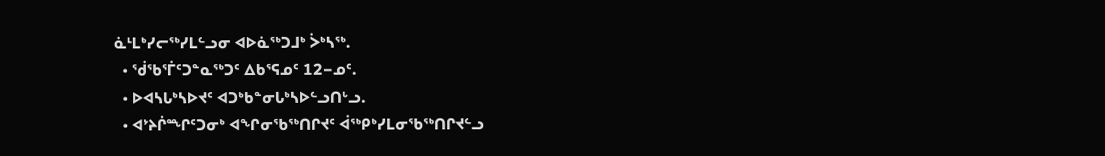ᓈᒻᒪᒃᓯᓕᖅᓯᒪᓪᓗᓂ ᐊᐅᓈᖅᑐᒧᒃ ᐴᒃᓴᖅ.
  • ᖂᖃᕐᒦᑦᑐᓐᓇᖅᑐᑦ ᐃᑲᕐᕋᓄᑦ 12−ᓄᑦ.
  • ᐅᐊᓴᒐᒃᓴᐅᔪᑦ ᐊᑐᒃᑲᓐᓂᒐᒃᓴᐅᓪᓗᑎᒡᓗ.
  • ᐊᔾᔨᒌᙱᑦᑐᓂᒃ ᐊᖏᓂᖃᖅᑎᒋᔪᑦ ᐋᖅᑭᒃᓯᒪᓂᖃᖅᑎᒋᔪᓪᓗ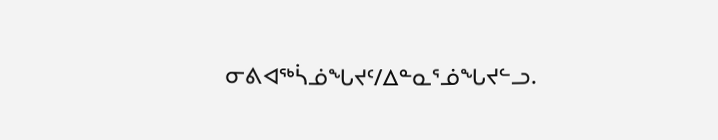ᓂᕕᐊᖅᓵᓅᖓᔪᑦ/ᐃᓐᓇᕐᓅᖓᔪᓪᓗ.